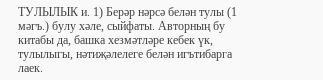ТУЛЫЛЫК и. 1) Берәр нәрсә белән тулы (1 мәгъ.) булу хәле, сыйфаты. Авторның бу китабы да, башка хезмәтләре кебек үк, тулылыгы, нәтиҗәлелеге белән игътибарга лаек.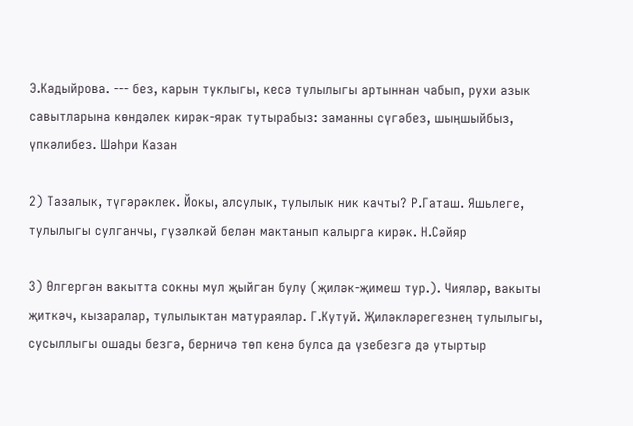Э.Кадыйрова. --- без, карын туклыгы, кесә тулылыгы артыннан чабып, рухи азык савытларына көндәлек кирәк-ярак тутырабыз: заманны сүгәбез, шыңшыйбыз, үпкәлибез. Шәһри Казан

2) Тазалык, түгәрәклек. Йокы, алсулык, тулылык ник качты? Р.Гаташ. Яшьлеге, тулылыгы сулганчы, гүзәлкәй белән мактанып калырга кирәк. Н.Сәйяр

3) Өлгергән вакытта сокны мул җыйган булу (җиләк-җимеш тур.). Чияләр, вакыты җиткәч, кызаралар, тулылыктан матураялар. Г.Кутуй. Җиләкләрегезнең тулылыгы, сусыллыгы ошады безгә, берничә төп кенә булса да үзебезгә дә утыртыр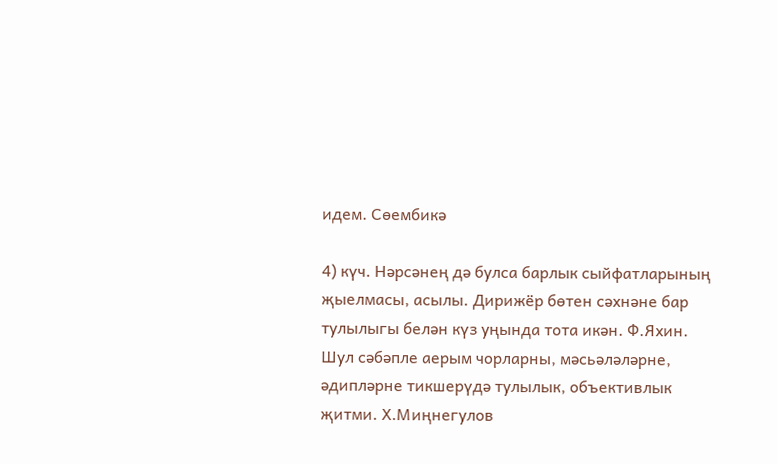идем. Сөембикә

4) күч. Нәрсәнең дә булса барлык сыйфатларының җыелмасы, асылы. Дирижёр бөтен сәхнәне бар тулылыгы белән күз уңында тота икән. Ф.Яхин. Шул сәбәпле аерым чорларны, мәсьәләләрне, әдипләрне тикшерүдә тулылык, объективлык җитми. Х.Миңнегулов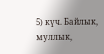5) күч. Байлык, муллык,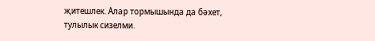җитешлек. Алар тормышында да бәхет, тулылык сизелми.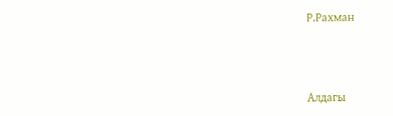Р.Рахман



Алдагы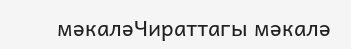мәкаләЧираттагы мәкалә